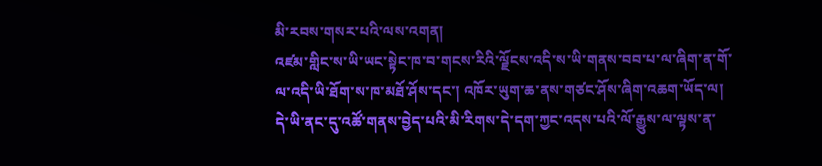མི་རབས་གསར་པའི་ལས་འགན།
འཛམ་གླིང་ས་ཡི་ཡང་སྟེང་ཁ་བ་གངས་རིའི་ལྗོངས་འདི་ས་ཡི་གནས་བབ་པ་ལ་ཞིག་ན་གོ་ལ་འདི་ཡི་ཐོག་ས་ཁ་མཐོ་ཤོས་དང་། འཁོར་ཡུག་ཆ་ནས་གཙང་ཤོས་ཞིག་འཆག་ཡོད་ལ། དེ་ཡི་ནང་དུ་འཚོ་གནས་བྱེད་པའི་མི་རིགས་དེ་དག་ཀྱང་འདས་པའི་ལོ་རྒྱུས་ལ་ལྟས་ན་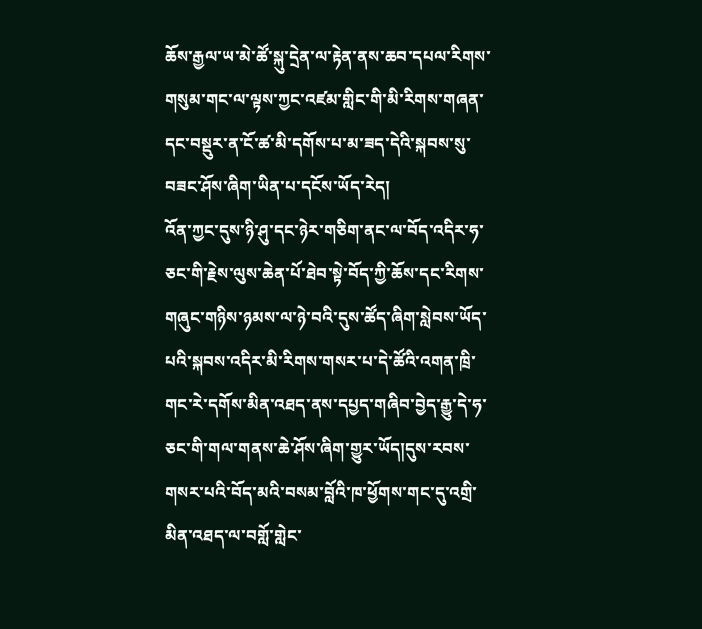ཆོས་རྒྱལ་ཡ་མེ་ཚོ་སྐུ་དྲེན་ལ་རྟེན་ནས་ཆབ་དཔལ་རིགས་གསུམ་གང་ལ་ལྟས་ཀྱང་འཛམ་གླིང་གི་མི་རིགས་གཞན་དང་བསྡུར་ན་ངོ་ཚ་མི་དགོས་པ་མ་ཟད་དེའི་སྐབས་སུ་བཟང་ཤོས་ཞིག་ཡིན་པ་དངོས་ཡོད་རེད།
འོན་ཀྱང་དུས་ཉི་ཤུ་དང་ཉེར་གཅིག་ནང་ལ་བོད་འདིར་ཧ་ཅང་གི་རྗེས་ལུས་ཆེན་པོ་ཐེབ་སྟེ་བོད་ཀྱི་ཆོས་དང་རིགས་གཞུང་གཉིས་ཉམས་ལ་ཉེ་བའི་དུས་ཚོད་ཞིག་སླེབས་ཡོད་པའི་སྐབས་འདིར་མི་རིགས་གསར་པ་དེ་ཚོའི་འགན་ཁྲི་གང་རེ་དགོས་མིན་འཐད་ནས་དཔྱད་གཞིབ་བྱེད་རྒྱུ་དེ་ཧ་ཅང་གི་གལ་གནས་ཆེ་ཤོས་ཞིག་གྱུར་ཡོད།དུས་རབས་གསར་པའི་བོད་མའི་བསམ་བློའི་ཁ་ཕྱོགས་གང་དུ་འགྲི་མིན་འཐད་ལ་བགློ་གླེང་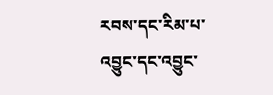རབས་དང་རིམ་པ་འབྱུང་དང་འབྱུང་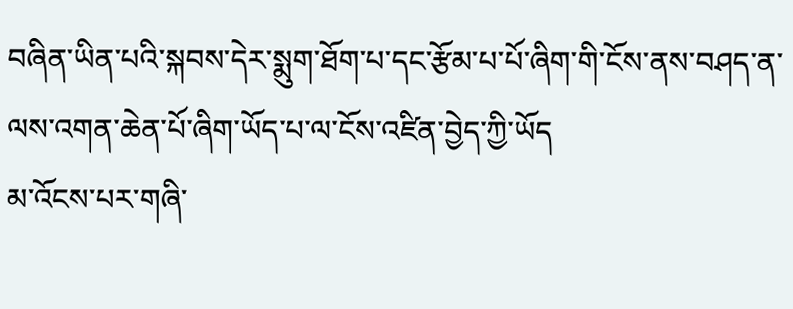བཞིན་ཡིན་པའི་སྐབས་དེར་སྨུག་ཐོག་པ་དང་རྩོམ་པ་པོ་ཞིག་གི་ངོས་ནས་བཤད་ན་ལས་འགན་ཆེན་པོ་ཞིག་ཡོད་པ་ལ་ངོས་འཛིན་བྱེད་ཀྱི་ཡོད
མ་འོངས་པར་གཞི་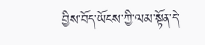བྱིས་བོད་ཡོངས་ཀྱི་ལམ་སྟོན་དེ་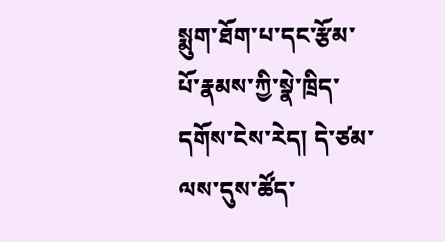སྨུག་ཐོག་པ་དང་རྩོམ་པོ་རྣམས་ཀྱི་སྣེ་ཁྲིད་དགོས་ངེས་རེད། དེ་ཙམ་ལས་དུས་ཚོད་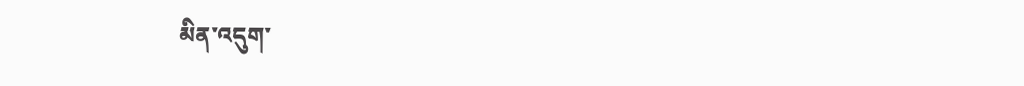མིན་འདུག་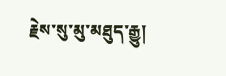རྗེས་སུ་མུ་མཐུད་རྒྱུ།